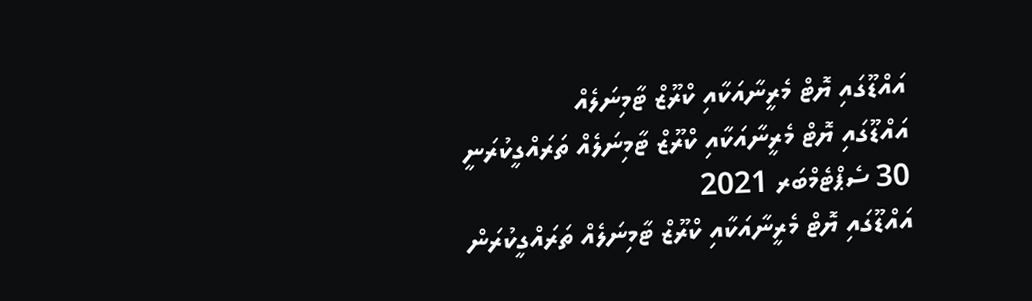އައްޑޫގައި ޔޮޓް މެރީނާއަކާއި ކްރޫޒް ޓާމިނަލެއް
އައްޑޫގައި ޔޮޓް މެރީނާއަކާއި ކްރޫޒް ޓާމިނަލެއް ތަރައްގީކުރަނީ
30 ސެޕްޓެމްބަރ 2021
އައްޑޫގައި ޔޮޓް މެރީނާއަކާއި ކްރޫޒް ޓާމިނަލެއް ތަރައްގީކުރަން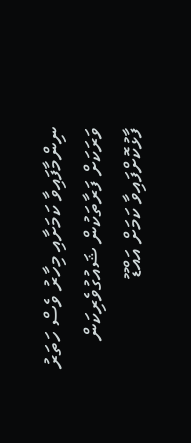ނިންމާފައިވާ ކަމަށާއި މިހާރު ވެސް ހަތަރު ވަރަކަށް ފަރާތަކުން ޝައުގުވެރިކަން ފާޅުކޮށްފައިވާ ކަމަށް އައްޑޫ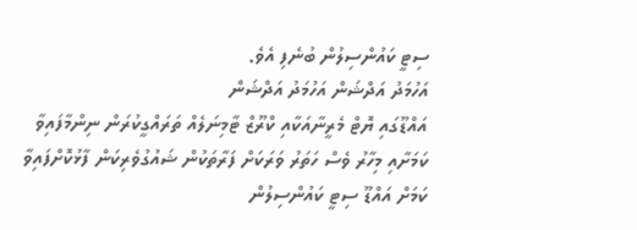ސިޓީ ކައުންސިލުން ބުނެފި އެވެ.
އަހުމަދު އަދްޝަން އަހުމަދު އަދްޝަން
އައްޑޫގައި ޔޮޓް މެރީނާއަކާއި ކްރޫޒް ޓާމިނަލެއް ތަރައްގީކުރަން ނިންމާފައިވާ ކަމަށާއި މިހާރު ވެސް ހަތަރު ވަރަކަށް ފަރާތަކުން ޝައުގުވެރިކަން ފާޅުކޮށްފައިވާ ކަމަށް އައްޑޫ ސިޓީ ކައުންސިލުން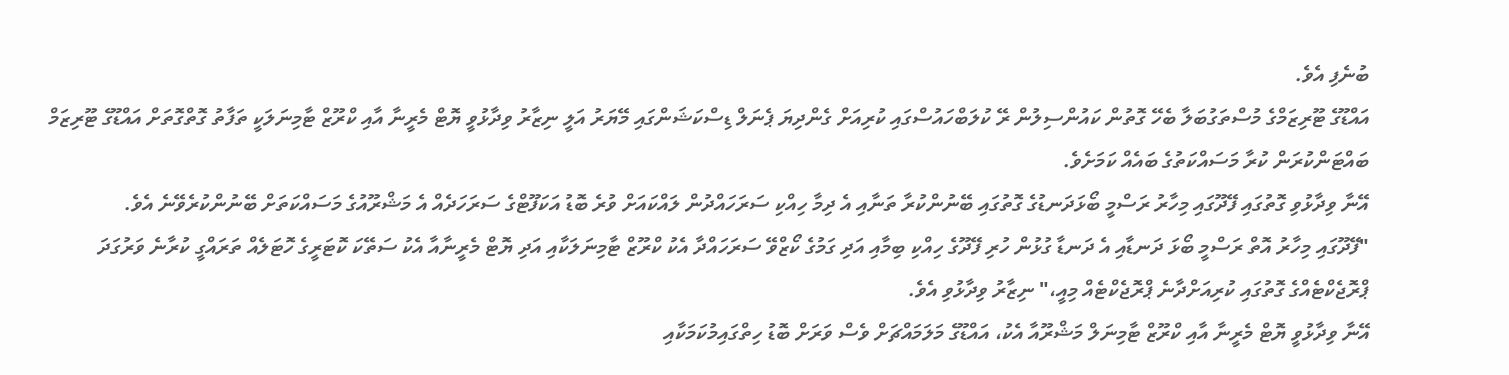ބުނެފި އެވެ.
އައްޑޫގެ ޓޫރިޒަމްގެ މުސްތަގުބަލާ ބެހޭ ގޮތުން ކައުންސިލުން ރޭ ކުލަބްހައުސްގައި ކުރިއަށް ގެންދިޔަ ޕެނަލް ޑިސްކަޝަންގައި މޭޔަރު އަލީ ނިޒާރު ވިދާޅުވީ ޔޮޓް މެރީނާ އާއި ކްރޫޒް ޓާމިނަލަކީ ތަފާތު ގޮތްގޮތަށް އައްޑޫގެ ޓޫރިޒަމް ބައްޓަންކުރަން ކުރާ މަސައްކަތުގެ ބައެއް ކަމަށެވެ.
އޭނާ ވިދާޅުވި ގޮތުގައި ފޭދޫގައި މިހާރު ރަސްމީ ބޯޅަދަނޑުގެ ގޮތުގައި ބޭނުންކުރާ ތަނާއި އެ ދިމާ ހިއްކި ސަރަހައްދުން ލައްކައަށް ވުރެ ބޮޑު އަކަފޫޓްގެ ސަރަހަދެއް އެ މަޝްރޫއުގެ މަސައްކަތަށް ބޭނުންކުރެވޭނެ އެވެ.
"ފޭދޫގައި މިހާރު އޮތް ރަސްމީ ބޯޅަ ދަނޑާއި އެ ދަނޑާ ގުޅުން ހުރި ފޭދޫގެ ހިއްކި ބިމާއި އަދި ގަމުގެ ކޯޒްވޭ ސަރަހައްދާ އެކު ކްރޫޒް ޓާމިނަލަކާއި އަދި ޔޮޓް މެރީނާއާ އެކު ސަތޭކަ ކޮޓަރީގެ ހޮޓަލެއް ތަރައްގީ ކުރާނެ ވަރުގަދަ ޕްރޮޖެކްޓެއްގެ ގޮތުގައި ކުރިއަށްދާނެ ޕްރޮޖެކްޓެއް މިއީ،" ނިޒާރު ވިދާޅުވި އެވެ.
އޭނާ ވިދާޅުވީ ޔޮޓް މެރީނާ އާއި ކްރޫޒް ޓާމިނަލް މަޝްރޫއާ އެކު، އައްޑޫގެ މަލަމައްޗަށް ވެސް ވަރަށް ބޮޑު ހިތްގައިމުކަމަކާއި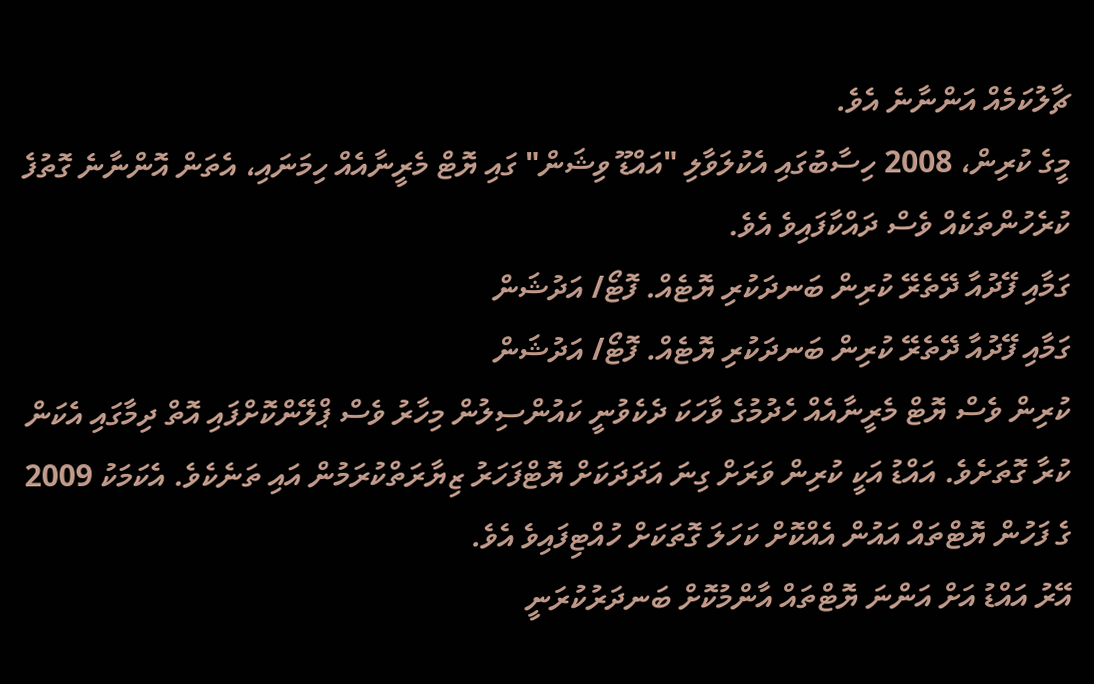ޗާލުކަމެއް އަންނާނެ އެވެ.
މީގެ ކުރިން، 2008 ހިސާބުގައި އެކުލަވާލި "އައްޑޫ ވިޝަން" ގައި ޔޮޓް މެރީނާއެއް ހިމަނައި، އެތަން އޮންނާނެ ގޮތުފެ ކުރެހުންތަކެއް ވެސް ދައްކާފައިވެ އެވެ.
ގަމާއި ފޭދުއާ ދޭތެރޭ ކުރިން ބަނދަކުރި ޔޮޓެއް. ފޮޓޯ/ އަދުޝަން
ގަމާއި ފޭދުއާ ދޭތެރޭ ކުރިން ބަނދަކުރި ޔޮޓެއް. ފޮޓޯ/ އަދުޝަން
ކުރިން ވެސް ޔޮޓް މެރީނާއެއް ހެދުމުގެ ވާހަކަ ދެކެވުނީ ކައުންސިލުން މިހާރު ވެސް ޕްލޭންކޮށްފައި އޮތް ދިމާގައި އެކަން ކުރާ ގޮތަށެވެ. އައްޑު އަކީ ކުރިން ވަރަށް ގިނަ އަދަދަކަށް ޔޮޓްފަހަރު ޒިޔާރަތްކުރަމުން އައި ތަނެކެވެ. އެކަމަކު 2009 ގެ ފަހުން ޔޮޓްތައް އައުން އެއްކޮށް ކަހަލަ ގޮތަކަށް ހުއްޓިފައިވެ އެވެ.
އޭރު އައްޑު އަށް އަންނަ ޔޮޓްތައް އާންމުކޮށް ބަނދަރުކުރަނީ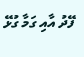ފޭދު އާއި ގަމާ ގުޅޭ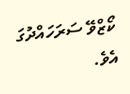ކޯޒްވޭ ސަރަހައްދުގަ އެވެ.